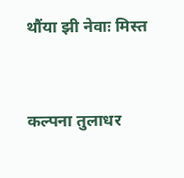थौंया झी नेवाः मिस्त



कल्पना तुलाधर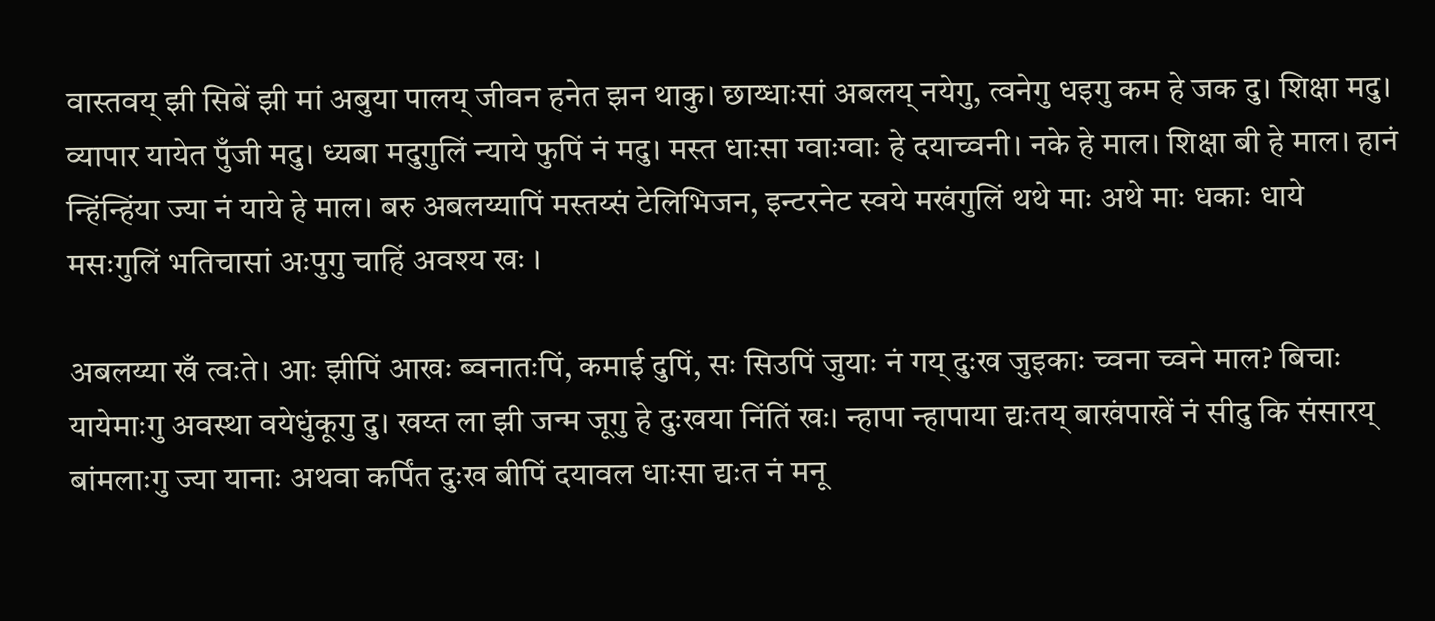वास्तवय् झी सिबें झी मां अबुया पालय् जीवन हनेत झन थाकु। छाय्धाःसां अबलय् नयेगु, त्वनेगु धइगु कम हे जक दु। शिक्षा मदु। व्यापार यायेत पुँजी मदु। ध्यबा मदुगुलिं न्याये फुपिं नं मदु। मस्त धाःसा ग्वाःग्वाः हे दयाच्वनी। नके हे माल। शिक्षा बी हे माल। हानं न्हिंन्हिंया ज्या नं याये हे माल। बरु अबलय्यापिं मस्तय्सं टेलिभिजन, इन्टरनेट स्वये मखंगुलिं थथे माः अथे माः धकाः धाये मसःगुलिं भतिचासां अःपुगु चाहिं अवश्य खः ।

अबलय्या खँ त्वःते। आः झीपिं आखः ब्वनातःपिं, कमाई दुपिं, सः सिउपिं जुयाः नं गय् दुःख जुइकाः च्वना च्वने माल? बिचाः यायेमाःगु अवस्था वयेधुंकूगु दु। खय्त ला झी जन्म जूगु हे दुःखया निंतिं खः। न्हापा न्हापाया द्यःतय् बाखंपाखें नं सीदु कि संसारय् बांमलाःगु ज्या यानाः अथवा कर्पिंत दुःख बीपिं दयावल धाःसा द्यःत नं मनू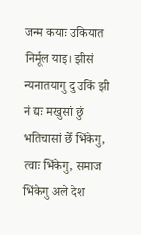जन्म कयाः उकियात निर्मूल याइ। झीसं न्यनातयागु दु उकिं झी नं द्यः मखुसां छुं भतिचासां छेँ भिंकेगु, त्वाः भिंकेगु, समाज भिंकेगु अले देश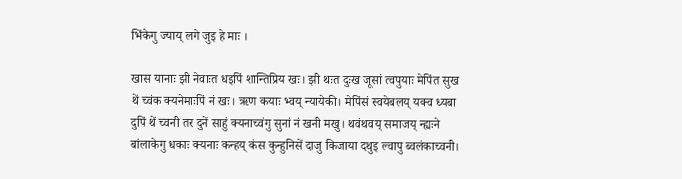भिंकेगु ज्याय् लगे जुइ हे माः ।

खास यानाः झी नेवाःत धइपिं शान्तिप्रिय खः। झी थःत दुःख जूसां त्वपुयाः मेपिंत सुख थें च्वंक क्यनेमाःपिं नं खः। ऋण कयाः भ्वय् न्यायेकी। मेपिंसं स्वयेबलय् यक्व ध्यबा दुपिं थें च्वनी तर दुनें साहुं क्यनाच्वंगु सुनां नं खनी मखु। थवंथवय् समाजय् न्ह्यःने बांलाकेगु धकाः क्यनाः कन्हय् कंस कुन्हुनिसें दाजु किजाया दथुइ ल्वापु ब्वलंकाच्वनी।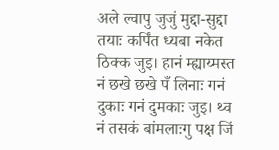अले ल्वापु जुजुं मुद्दा-सुद्दा तयाः कर्पिंत ध्यबा नकेत ठिक्क जुइ। हानं म्ह्याय्मस्त नं छखे छखे पँ लिनाः गनं दुकाः गनं दुमकाः जुइ। थ्व नं तसकं बांमलाःगु पक्ष जिं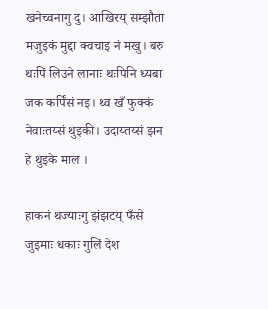खनेच्वनागु दु। आखिरय् सम्झौता मजुइकं मुद्दा क्वचाइ नं मखु। बरु थःपिं लिउने लानाः थःपिनि ध्यबा जक कर्पिंसं नइ। थ्व खँ फुक्कं नेवाःतय्सं थुइकी। उदाय्तय्सं झन हे थुइके माल ।

हाकनं थज्याःगु झंझटय् फँसे जुइमाः धकाः गुलिं देश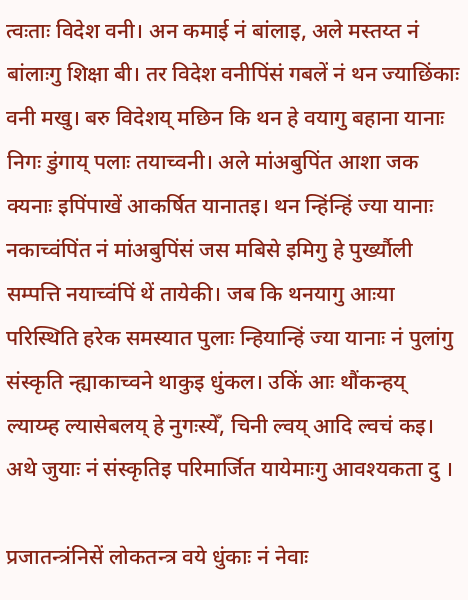त्वःताः विदेश वनी। अन कमाई नं बांलाइ, अले मस्तय्त नं बांलाःगु शिक्षा बी। तर विदेश वनीपिंसं गबलें नं थन ज्याछिंकाः वनी मखु। बरु विदेशय् मछिन कि थन हे वयागु बहाना यानाः निगः डुंगाय् पलाः तयाच्वनी। अले मांअबुपिंत आशा जक क्यनाः इपिंपाखें आकर्षित यानातइ। थन न्हिंन्हिं ज्या यानाः नकाच्वंपिंत नं मांअबुपिंसं जस मबिसे इमिगु हे पुर्ख्यौली सम्पत्ति नयाच्वंपिं थें तायेकी। जब कि थनयागु आःया परिस्थिति हरेक समस्यात पुलाः न्हियान्हिं ज्या यानाः नं पुलांगु संस्कृति न्ह्याकाच्वने थाकुइ धुंकल। उकिं आः थौंकन्हय् ल्याय्म्ह ल्यासेबलय् हे नुगःस्येँ, चिनी ल्वय् आदि ल्वचं कइ। अथे जुयाः नं संस्कृतिइ परिमार्जित यायेमाःगु आवश्यकता दु ।

प्रजातन्त्रंनिसें लोकतन्त्र वये धुंकाः नं नेवाः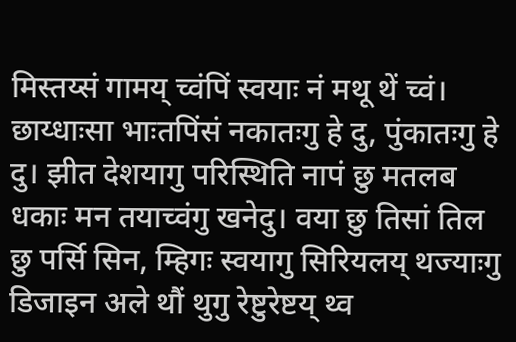मिस्तय्सं गामय् च्वंपिं स्वयाः नं मथू थें च्वं। छाय्धाःसा भाःतपिंसं नकातःगु हे दु, पुंकातःगु हे दु। झीत देशयागु परिस्थिति नापं छु मतलब धकाः मन तयाच्वंगु खनेदु। वया छु तिसां तिल छु पर्सि सिन, म्हिगः स्वयागु सिरियलय् थज्याःगु डिजाइन अले थौं थुगु रेष्टुरेष्टय् थ्व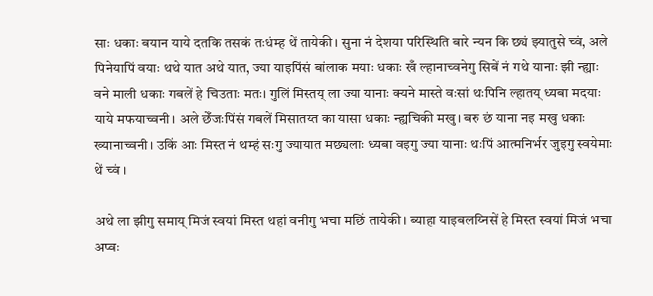साः धकाः बयान याये दतकि तसकं तःधंम्ह थें तायेकी। सुना नं देशया परिस्थिति बारे न्यन कि छ्यं झ्यातुसे च्वं, अले पिनेयापिं वयाः थथे यात अथे यात, ज्या याइपिंसं बांलाक मयाः धकाः खँ ल्हानाच्वनेगु सिबें नं गथे यानाः झी न्ह्याः वने माली धकाः गबलें हे चिउताः मतः। गुलिं मिस्तय् ला ज्या यानाः क्यने मास्ते वःसां थःपिनि ल्हातय् ध्यबा मदयाः याये मफयाच्वनी। अले छेँजःपिंसं गबलें मिसातय्त का यासा धकाः न्ह्यचिकी मखु। बरु छं याना नइ मखु धकाः ख्यानाच्वनी। उकिं आः मिस्त नं थम्हं सःगु ज्यायात मछ्यलाः ध्यबा वइगु ज्या यानाः थःपिं आत्मनिर्भर जुइगु स्वयेमाः थें च्वं ।

अथे ला झीगु समाय् मिजं स्वयां मिस्त थहां वनीगु भचा मछिं तायेकी। ब्याहा याइबलय्निसें हे मिस्त स्वयां मिजं भचा अप्वः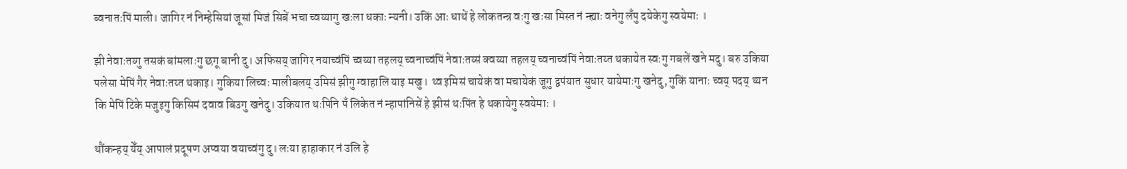ब्वनातःपिं माली। जागिर नं निम्हेसियां जूसां मिजं सिबें भचा च्वय्यागु खःला धकाः न्यनी। उकिं आः धाथें हे लोकतन्त्र वःगु खःसा मिस्त नं न्ह्याः वनेगु लँपु दयेकेगु स्वयेमाः ।

झी नेवाःतय्गु तसकं बांमलाःगु छगू बानी दु। अफिसय् जागिर नयाच्वंपिं च्वय्या तहलय् च्वनाच्वंपिं नेवाःतय्सं क्वय्या तहलय् च्वनाच्वंपिं नेवाःतय्त थकायेत स्वःगु गबलें खने मदु। बरु उकिया पलेसा मेपिं गैर नेवाःतय्त थकाइ। गुकिया लिच्वः मालीबलय् उमिसं झीगु ग्वाहालि याइ मखु। थ्व इमिसं चायेकं वा मचायेकं जूगु द्वपंयात सुधार यायेमाःगु खनेदु, गुकिं यानाः च्वय् पदय् थ्यन कि मेपिं टिके मजुइगु किसिमं दवाव बिउगु खनेदु। उकियात थःपिनि पँ लिकेत नं न्हापांनिसें हे झीसं थःपिंत हे थकायेगु स्वयेमाः ।

थौंकन्हय् येँय् आपालं प्रदूषण अप्वया वयाच्वंगु दु। लःया हाहाकार नं उलि हे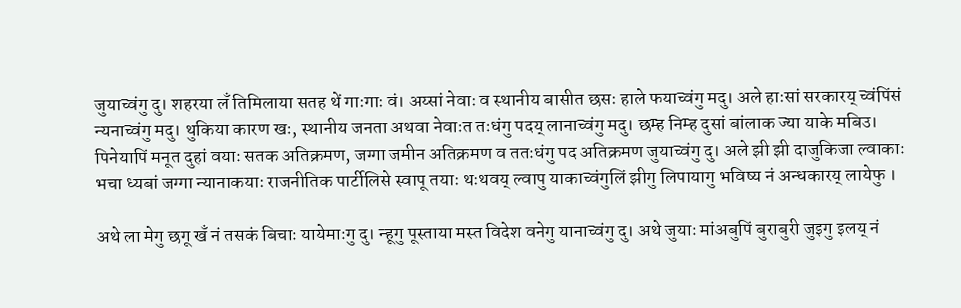जुयाच्वंगु दु। शहरया लँ तिमिलाया सतह थें गाःगाः वं। अय्सां नेवाः व स्थानीय बासीत छसः हाले फयाच्वंगु मदु। अले हाःसां सरकारय् च्वंपिंसं न्यनाच्वंगु मदु। थुकिया कारण खः, स्थानीय जनता अथवा नेवाःत तःधंगु पदय् लानाच्वंगु मदु। छम्ह निम्ह दुसां बांलाक ज्या याके मबिउ। पिनेयापिं मनूत दुहां वयाः सतक अतिक्रमण, जग्गा जमीन अतिक्रमण व ततःधंगु पद अतिक्रमण जुयाच्वंगु दु। अले झी झी दाजुकिजा ल्वाकाः भचा ध्यबां जग्गा न्यानाकयाः राजनीतिक पार्टीलिसे स्वापू तयाः थःथवय् ल्वापु याकाच्वंगुलिं झीगु लिपायागु भविष्य नं अन्धकारय् लायेफु ।

अथे ला मेगु छगू खँ नं तसकं बिचाः यायेमाःगु दु। न्हूगु पूस्ताया मस्त विदेश वनेगु यानाच्वंगु दु। अथे जुयाः मांअबुपिं बुराबुरी जुइगु इलय् नं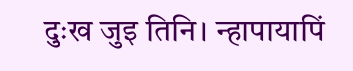दुःख जुइ तिनि। न्हापायापिं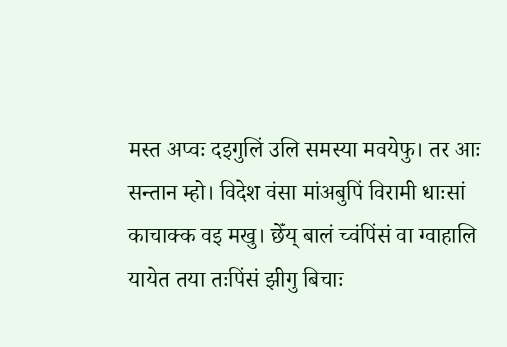मस्त अप्वः दइगुलिं उलि समस्या मवयेफु। तर आः सन्तान म्हो। विदेश वंसा मांअबुपिं विरामी धाःसां काचाक्क वइ मखु। छेँय् बालं च्वंपिंसं वा ग्वाहालि यायेत तया तःपिंसं झीगु बिचाः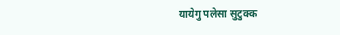यायेगु पलेसा सुटुक्क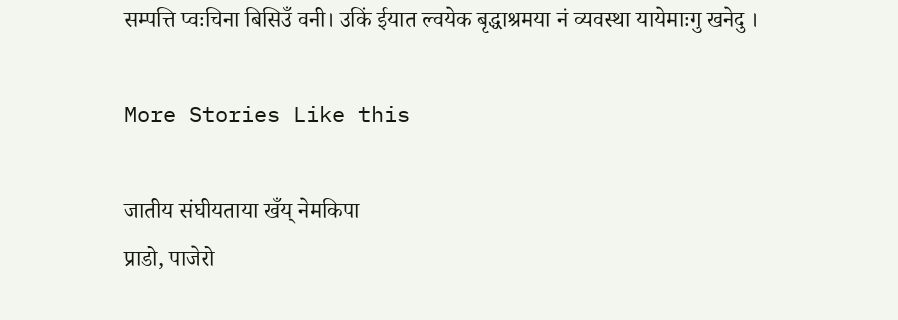सम्पत्ति प्वःचिना बिसिउँ वनी। उकिं ईयात ल्वयेक बृद्धाश्रमया नं व्यवस्था यायेमाःगु खनेदु ।

More Stories Like this

जातीय संघीयताया खँय् नेमकिपा
प्राडो, पाजेरो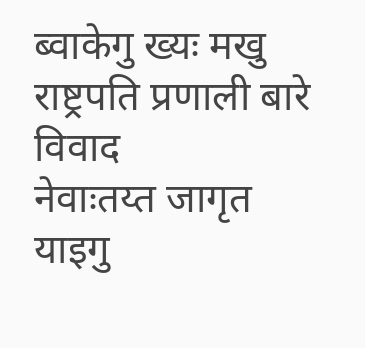ब्वाकेगु ख्यः मखु
राष्ट्रपति प्रणाली बारे विवाद
नेवाःतय्त जागृत याइगु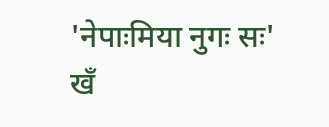'नेपाःमिया नुगः सः'
खँ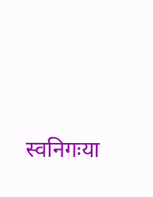स्वनिगःया